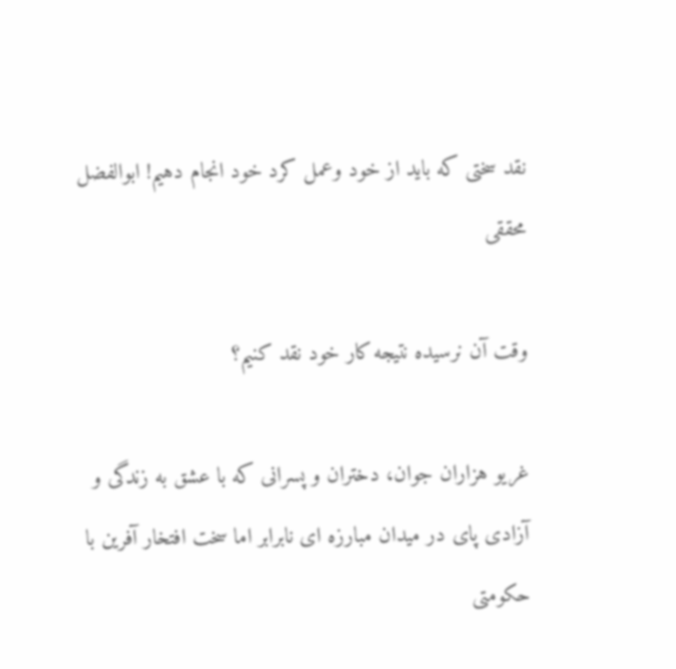نقد سختی که باید از خود وعمل کرد خود انجام دهیم! ابوالفضل محققی

وقت آن نرسیده نتیجه کار خود نقد کنیم؟

غریو هزاران جوان، دختران و پسرانی که با عشق به زندگی و آزادی پای در میدان مبارزه ای نابرابر اما سخت افتخار آفرین با حکومتی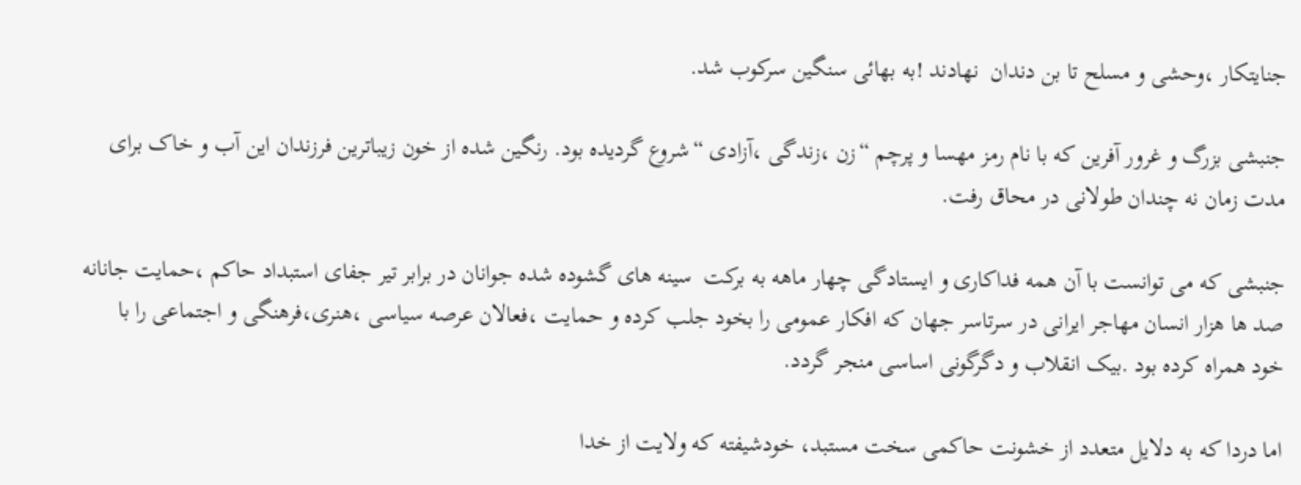جنایتکار ،وحشی و مسلح تا بن دندان  نهادند !به بهائی سنگین سرکوب شد.

جنبشی بزرگ و غرور آفرین که با نام رمز مهسا و پرچم “زن ،زندگی ،آزادی “شروع گردیده بود. رنگین شده از خون زیباترین فرزندان این آب و خاک برای مدت زمان نه چندان طولانی در محاق رفت.

جنبشی که می توانست با آن همه فداکاری و ایستادگی چهار ماهه به برکت  سینه های گشوده شده جوانان در برابر تیر جفای استبداد حاکم ،حمایت جانانه صد ها هزار انسان مهاجر ایرانی در سرتاسر جهان که افکار عمومی را بخود جلب کرده و حمایت ،فعالان عرصه سیاسی ،هنری،فرهنگی و اجتماعی را با خود همراه کرده بود .بیک انقلاب و دگرگونی اساسی منجر گردد.

اما دردا که به دلایل متعدد از خشونت حاکمی سخت مستبد، خودشیفته که ولایت از خدا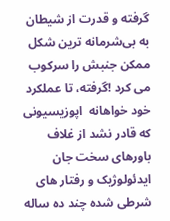گرفته و قدرت از شیطان به بی‌شرمانه ترین شکل ممکن جنبش را سرکوب می کرد !گرفته، تا عملکرد خود خواهانه  اپوزیسیونی که قادر نشد از غلاف باورهای سخت جان ایدئولوژیک و رفتار های شرطی شده چند ده ساله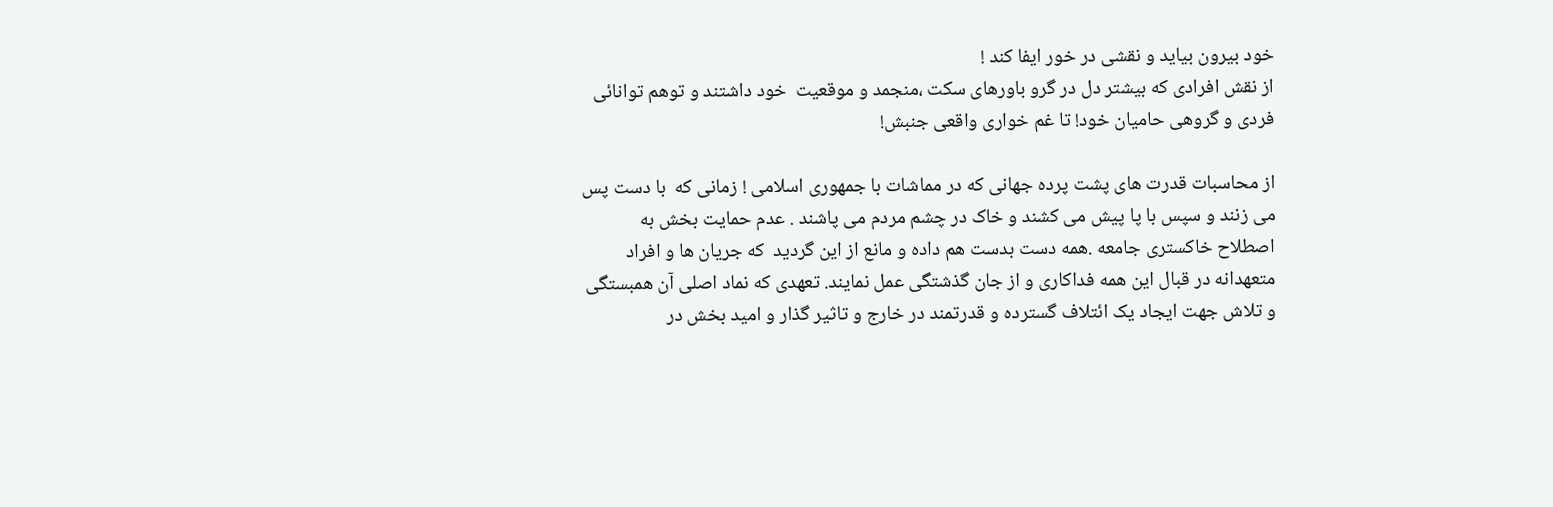خود بیرون بیاید و نقشی در خور ایفا کند !
از نقش افرادی که بیشتر دل در گرو باورهای سکت ،منجمد و موقعیت  خود داشتند و توهم توانائی فردی و گروهی حامیان خود! تا غم خواری واقعی جنبش!

از محاسبات قدرت های پشت پرده جهانی که در مماشات با جمهوری اسلامی ! زمانی که  با دست پس می زنند و سپس با پا پیش می کشند و خاک در چشم مردم می پاشند . عدم حمایت بخش به اصطلاح خاکستری جامعه .همه دست بدست هم داده و مانع از این گردید  که جریان ها و افراد متعهدانه در قبال این همه فداکاری و از جان گذشتگی عمل نمایند. تعهدی که نماد اصلی آن همبستگی و تلاش جهت ایجاد یک ائتلاف گسترده و قدرتمند در خارج و تاثیر گذار و امید بخش در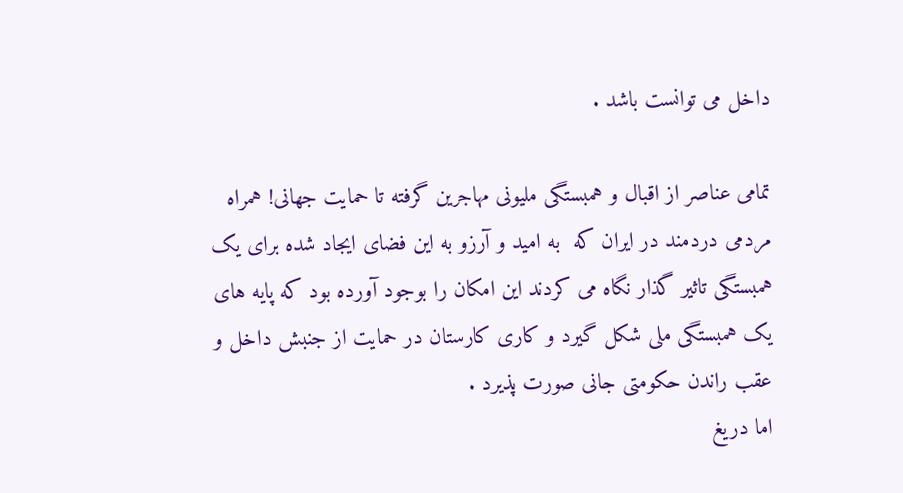داخل می توانست باشد .

تمامی عناصر از اقبال و همبستگی ملیونی مهاجرین گرفته تا حمایت جهانی! همراه مردمی دردمند در ایران که  به امید و آرزو به این فضای ایجاد شده برای یک همبستگی تاثیر گذار نگاه می کردند این امکان را بوجود آورده بود که پایه های یک همبستگی ملی شکل گیرد و کاری کارستان در حمایت از جنبش داخل و عقب راندن حکومتی جانی صورت پذیرد .
اما دریغ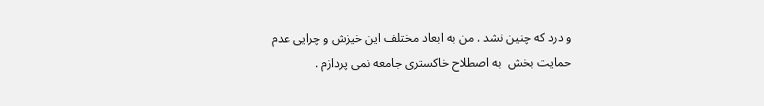و درد که چنین نشد . من به ابعاد مختلف این خیزش و چرایی عدم حمایت بخش  به اصطلاح خاکستری جامعه نمی پردازم .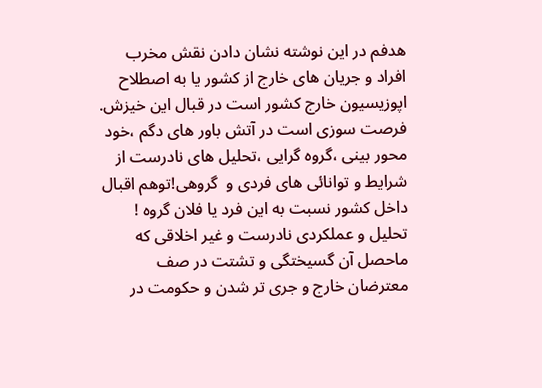هدفم در این نوشته نشان دادن نقش مخرب افراد و جریان های خارج از کشور یا به اصطلاح اپوزیسیون خارج کشور است در قبال این خیزش.  فرصت سوزی است در آتش باور های دگم ،خود محور بینی ،گروه گرایی ،تحلیل های نادرست از شرایط و توانائی های فردی و  گروهی!توهم اقبال داخل کشور نسبت به این فرد یا فلان گروه ! تحلیل و عملکردی نادرست و غیر اخلاقی که ماحصل آن گسیختگی و تشتت در صف معترضان خارج و جری تر شدن و حکومت در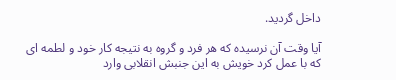داخل گردید.

آیا وقت آن نرسیده که هر فرد و گروه به نتیجه کار خود و لطمه ای که با عمل کرد خویش به این جنبش انقلابی وارد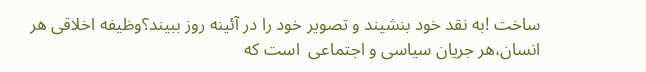ساخت !به نقد خود بنشیند و تصویر خود را در آئینه روز ببیند؟وظیفه اخلاقی هر انسان،هر جریان سیاسی و اجتماعی  است که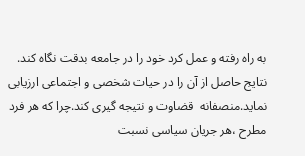به راه رفته و عمل کرد خود را در جامعه بدقت نگاه کند. نتایج حاصل از آن را در حیات شخصی و اجتماعی ارزیابی نماید.منصفانه  قضاوت و نتیجه گیری کند.چرا که هر فرد مطرح ،هر جریان سیاسی نسبت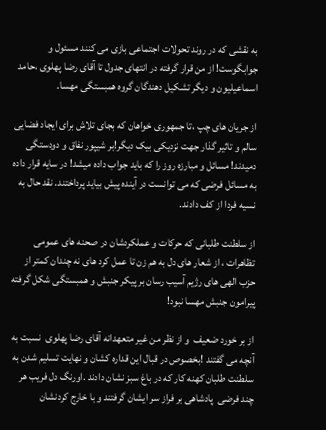به نقشی که در روند تحولات اجتماعی بازی می کنند مسئول و جوابگوست! از من قرار گرفته در انتهای جدول تا آقای رضا پهلوی ،حامد اسماعیلیون و دیگر تشکیل دهندگان گروه همبستگی مهسا.

از جریان های چپ ،تا جمهوری خواهان که بجای تلاش برای ایجاد فضایی سالم و تاثیر گذار جهت نزدیکی بیک دیگر!بر شیپور نفاق و دودستگی دمیدند! مسائل و مبارزه روز را که باید جواب داده میشد! در سایه قرار داده به مسائل فرضی که می توانست در آینده پیش بیاید پرداختند. نقد حال به نسیه فردا از کف دادند.

از سلطنت طلبانی که حرکات و عملکردشان در صحنه های عمومی تظاهرات ، از شعار های دل به هم زن تا عمل کرد های نه چندان کمتر از حزب الهی های رژیم آسیب رسان بر پیکر جنبش و همبستگی شکل گرفته پیرامون جنبش مهسا نبود!

از بر خورد ضعیف  و از نظر من غیر متعهدانه آقای رضا پهلوی  نسبت به آنچه می گفتند !بخصوص در قبال این قداره کشان و نهایت تسلیم شدن به سلطنت طلبان کهنه کار که در باغ سبز نشان دادند .اورنگ دل فریب هر چند فرضی  پادشاهی بر فراز سر ایشان گرفتند و با خارج کردنشان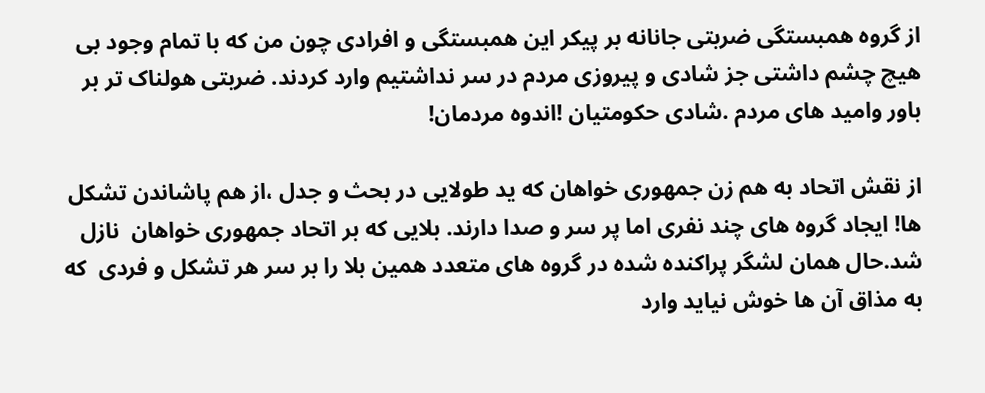از گروه همبستگی ضربتی جانانه بر پیکر این همبستگی و افرادی چون من که با تمام وجود بی  هیچ چشم داشتی جز شادی و پیروزی مردم در سر نداشتیم وارد کردند. ضربتی هولناک تر بر باور وامید های مردم .شادی حکومتیان !اندوه مردمان!

از نقش اتحاد به هم زن جمهوری خواهان که ید طولایی در بحث و جدل ،از هم پاشاندن تشکل ها! ایجاد گروه های چند نفری اما پر سر و صدا دارند. بلایی که بر اتحاد جمهوری خواهان  نازل شد.حال همان لشگر پراکنده شده در گروه های متعدد همین بلا را بر سر هر تشکل و فردی  که به مذاق آن ها خوش نیاید وارد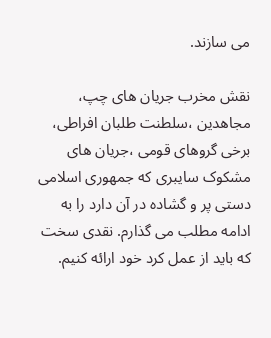می سازند.

نقش مخرب جریان های چپ، مجاهدین ،سلطنت طلبان افراطی، برخی گروهای قومی ،جریان های مشکوک سایبری که جمهوری اسلامی دستی پر و گشاده در آن دارد را به ادامه مطلب می گذارم. نقدی سخت که باید از عمل کرد خود ارائه کنیم.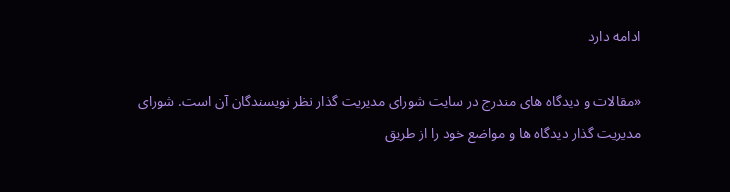ادامه دارد

«مقالات و دیدگاه های مندرج در سایت شورای مدیریت گذار نظر نویسندگان آن است. شورای مدیریت گذار دیدگاه ها و مواضع خود را از طریق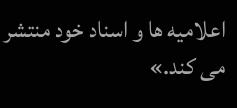اعلامیه ها و اسناد خود منتشر می کند.»